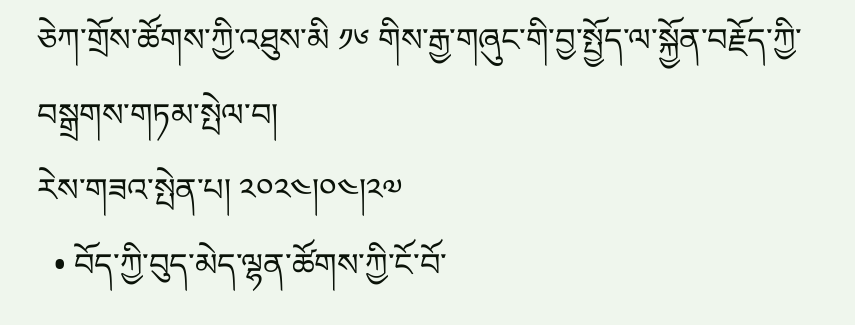ཅེཀ་གྲོས་ཚོགས་ཀྱི་འཐུས་མི ༡༦ གིས་རྒྱ་གཞུང་གི་བྱ་སྤྱོད་ལ་སྐྱོན་བརྗོད་ཀྱི་བསྒྲགས་གཏམ་སྤེལ་བ།
རེས་གཟའ་སྤེན་པ། ༢༠༢༤།༠༤།༢༧
  • བོད་ཀྱི་བུད་མེད་ལྷན་ཚོགས་ཀྱི་ངོ་བོ་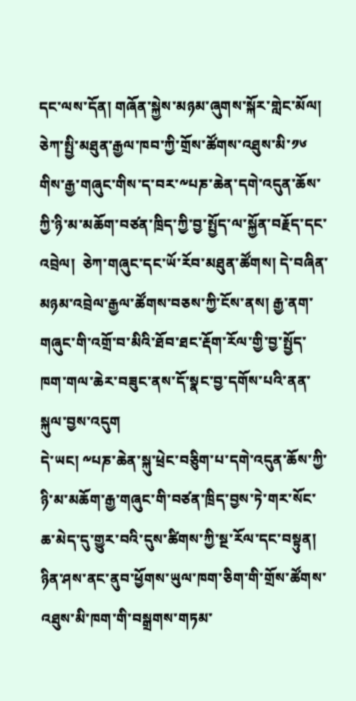དང་ལས་དོན། གཞོན་སྐྱེས་མཉམ་ཞུགས་སྐོར་གླེང་མོལ།
ཅེཀ་སྤྱི་མཐུན་རྒྱལ་ཁབ་ཀྱི་གྲོས་ཚོགས་འཐུས་མི་༡༦ གིས་རྒྱ་གཞུང་གིས་ད་བར་༸པཎ་ཆེན་དགེ་འདུན་ཆོས་ཀྱི་ཉི་མ་མཆོག་བཙན་ཁྲིད་ཀྱི་བྱ་སྤྱོད་ལ་སྐྱོན་བརྗོད་དང་འབྲེལ།  ཅེཀ་གཞུང་དང་ཡོ་རོབ་མཐུན་ཚོགས། དེ་བཞིན་མཉམ་འབྲེལ་རྒྱལ་ཚོགས་བཅས་ཀྱི་ངོས་ནས། རྒྱ་ནག་གཞུང་གི་འགྲོ་བ་མིའི་ཐོབ་ཐང་རྡོག་རོལ་གྱི་བྱ་སྤྱོད་ཁག་གལ་ཆེར་བཟུང་ནས་དོ་སྣང་བྱ་དགོས་པའི་ནན་སྐུལ་བྱས་འདུག
དེ་ཡང། ༸པཎ་ཆེན་སྐུ་ཕྲེང་བཅིུག་པ་དགེ་འདུན་ཆོས་ཀྱི་ཉི་མ་མཆོག་རྒྱ་གཞུང་གི་བཙན་ཁྲིད་བྱས་ཏེ་གར་སོང་ཆ་མེད་དུ་གྱུར་བའི་དུས་ཚིགས་ཀྱི་སྔ་རོལ་དང་བསྟུན། ཉིན་ཤས་ནང་ནུབ་ཕྱོགས་ཡུལ་ཁག་ཅིག་གི་གྲོས་ཚོགས་འཐུས་མི་ཁག་གི་བསྒྲགས་གཏམ་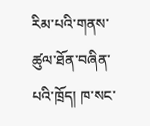རིམ་པའི་གནས་ཚུལ་ཐོན་བཞིན་པའི་ཁྲོད། ཁ་སང་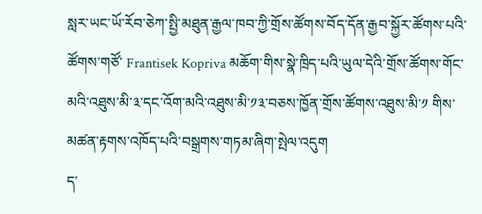སླར་ཡང་ཡོ་རོབ་ཅེཀ་སྤྱི་མཐུན་རྒྱལ་ཁབ་ཀྱི་གྲོས་ཚོགས་བོད་དོན་རྒྱབ་སྐྱོར་ཚོགས་པའི་ཚོགས་གཙོ་ Frantisek Kopriva མཆོག་གིས་སྣེ་ཁྲིད་པའི་ཡུལ་དེའི་གྲོས་ཚོགས་གོང་མའི་འཐུས་མི་༣་དང་འོག་མའི་འཐུས་མི་༡༣་བཅས་ཁྱོན་གྲོས་ཚོགས་འཐུས་མི་༡ གིས་མཚན་རྟགས་འཁོད་པའི་བསྒྲགས་གཏམ་ཞིག་སྤེལ་འདུག
ད་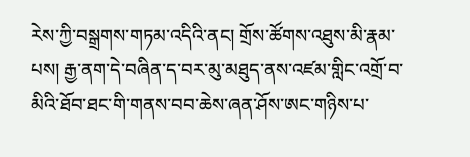རེས་ཀྱི་བསྒྲགས་གཏམ་འདིའི་ནང། གྲོས་ཚོགས་འཐུས་མི་རྣམ་པས། རྒྱ་ནག་དེ་བཞིན་ད་བར་མུ་མཐུད་ནས་འཛམ་གླིང་འགྲོ་བ་མིའི་ཐོབ་ཐང་གི་གནས་བབ་ཆེས་ཞན་ཤོས་ཨང་གཉིས་པ་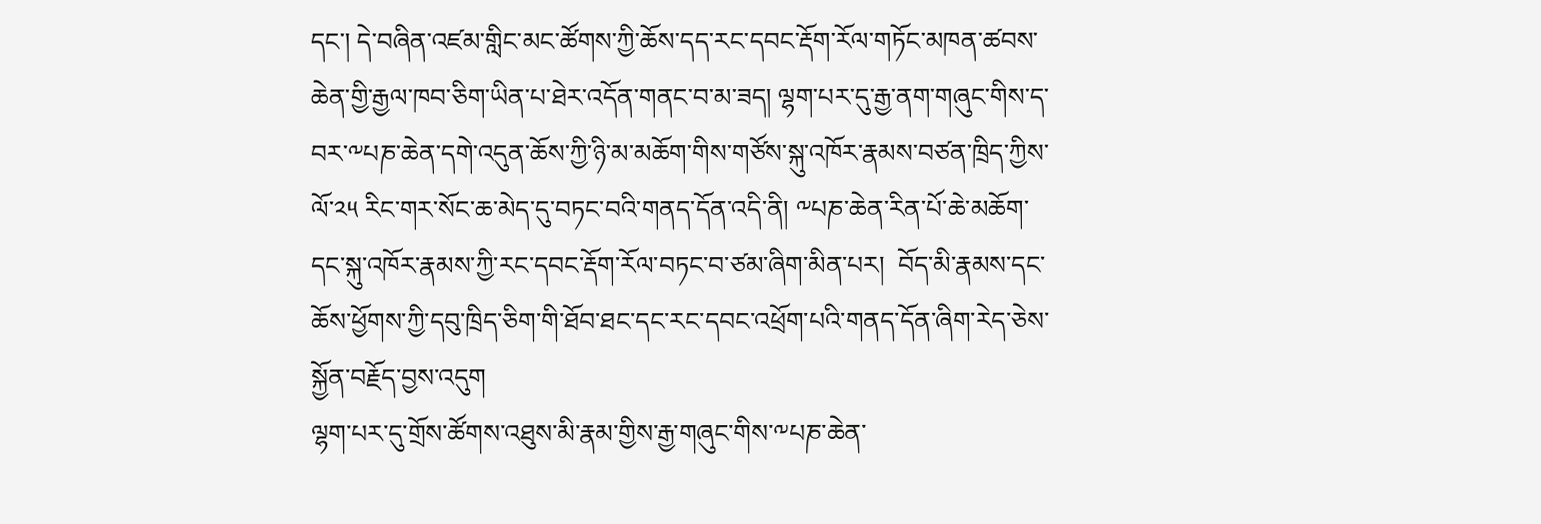དང་། དེ་བཞིན་འཛམ་གླིང་མང་ཚོགས་ཀྱི་ཆོས་དད་རང་དབང་རྡོག་རོལ་གཏོང་མཁན་ཚབས་ཆེན་གྱི་རྒྱལ་ཁབ་ཅིག་ཡིན་པ་ཐེར་འདོན་གནང་བ་མ་ཟད། ལྷག་པར་དུ་རྒྱ་ནག་གཞུང་གིས་ད་བར་༸པཎ་ཆེན་དགེ་འདུན་ཆོས་ཀྱི་ཉི་མ་མཆོག་གིས་གཙོས་སྐུ་འཁོར་རྣམས་བཙན་ཁྲིད་ཀྱིས་ལོ་༢༥ རིང་གར་སོང་ཆ་མེད་དུ་བཏང་བའི་གནད་དོན་འདི་ནི། ༸པཎ་ཆེན་རིན་པོ་ཆེ་མཆོག་དང་སྐུ་འཁོར་རྣམས་ཀྱི་རང་དབང་རྡོག་རོལ་བཏང་བ་ཙམ་ཞིག་མིན་པར།  བོད་མི་རྣམས་དང་ཆོས་ཕྱོགས་ཀྱི་དབུ་ཁྲིད་ཅིག་གི་ཐོབ་ཐང་དང་རང་དབང་འཕྲོག་པའི་གནད་དོན་ཞིག་རེད་ཅེས་སྐྱོན་བརྗོད་བྱས་འདུག
ལྷག་པར་དུ་གྲོས་ཚོགས་འཐུས་མི་རྣམ་གྱིས་རྒྱ་གཞུང་གིས་༸པཎ་ཆེན་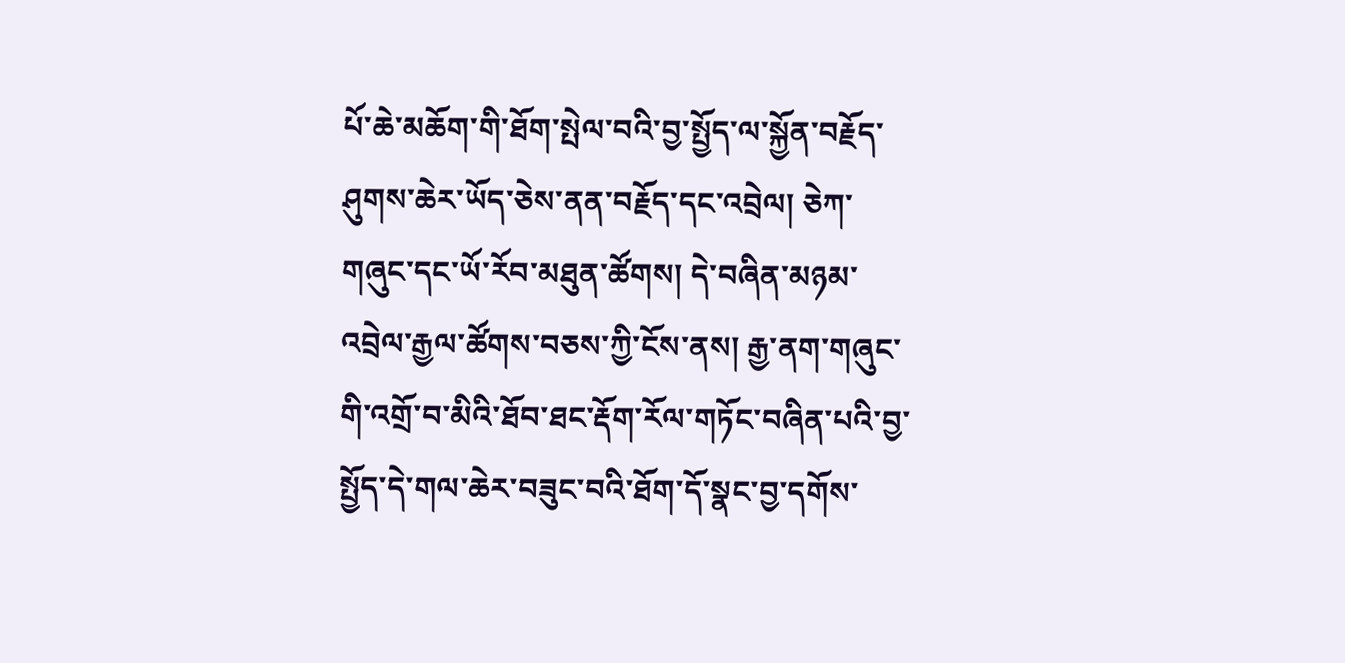པོ་ཆེ་མཆོག་གི་ཐོག་སྤེལ་བའི་བྱ་སྤྱོད་ལ་སྐྱོན་བརྗོད་ཤུགས་ཆེར་ཡོད་ཅེས་ནན་བརྗོད་དང་འབྲེལ། ཅེཀ་གཞུང་དང་ཡོ་རོབ་མཐུན་ཚོགས། དེ་བཞིན་མཉམ་འབྲེལ་རྒྱལ་ཚོགས་བཅས་ཀྱི་ངོས་ནས། རྒྱ་ནག་གཞུང་གི་འགྲོ་བ་མིའི་ཐོབ་ཐང་རྡོག་རོལ་གཏོང་བཞིན་པའི་བྱ་སྤྱོད་དེ་གལ་ཆེར་བཟུང་བའི་ཐོག་དོ་སྣང་བྱ་དགོས་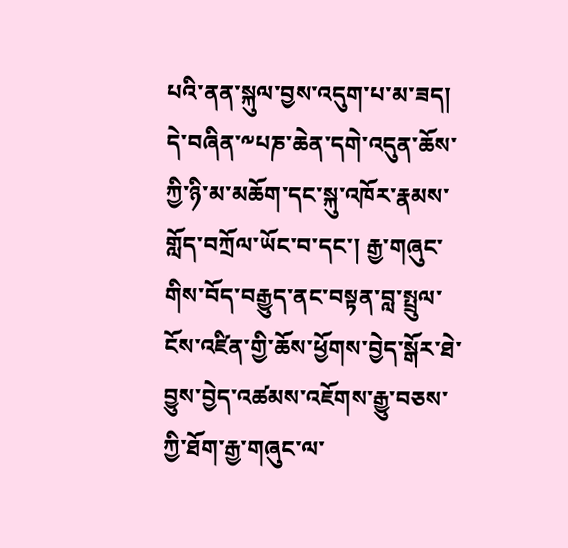པའི་ནན་སྐུལ་བྱས་འདུག་པ་མ་ཟད། དེ་བཞིན་༸པཎ་ཆེན་དགེ་འདུན་ཆོས་ཀྱི་ཉི་མ་མཆོག་དང་སྐུ་འཁོར་རྣམས་གློད་བཀྲོལ་ཡོང་བ་དང་། རྒྱ་གཞུང་གིས་བོད་བརྒྱུད་ནང་བསྟན་བླ་སྤྲུལ་ངོས་འཛིན་གྱི་ཆོས་ཕྱོགས་བྱེད་སྒོར་ཐེ་བྱུས་བྱེད་འཚམས་འཇོགས་རྒྱུ་བཅས་ཀྱི་ཐོག་རྒྱ་གཞུང་ལ་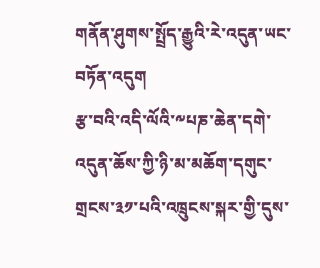གནོན་ཤུགས་སྤྲོད་རྒྱུའི་རེ་འདུན་ཡང་བཏོན་འདུག
རྩ་བའི་འདི་ལོའི་༸པཎ་ཆེན་དགེ་འདུན་ཆོས་ཀྱི་ཉི་མ་མཆོག་དགུང་གྲངས་༣༡་པའི་འཁྲུངས་སྐར་གྱི་དུས་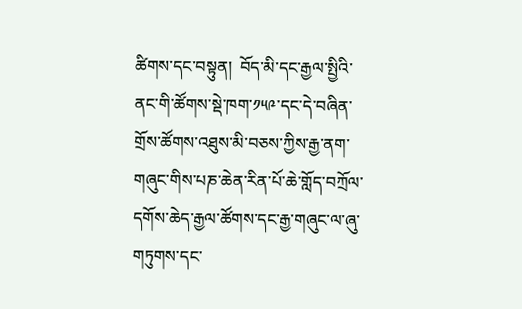ཚིགས་དང་བསྟུན།  བོད་མི་དང་རྒྱལ་སྤྱིའི་ནང་གི་ཚོགས་སྡེ་ཁག་༡༥༩་དང་དེ་བཞིན་གྲོས་ཚོགས་འཐུས་མི་བཅས་ཀྱིས་རྒྱ་ནག་གཞུང་གིས་པཎ་ཆེན་རིན་པོ་ཆེ་གློད་བཀྲོལ་དགོས་ཆེད་རྒྱལ་ཚོགས་དང་རྒྱ་གཞུང་ལ་ཞུ་གཏུགས་དང་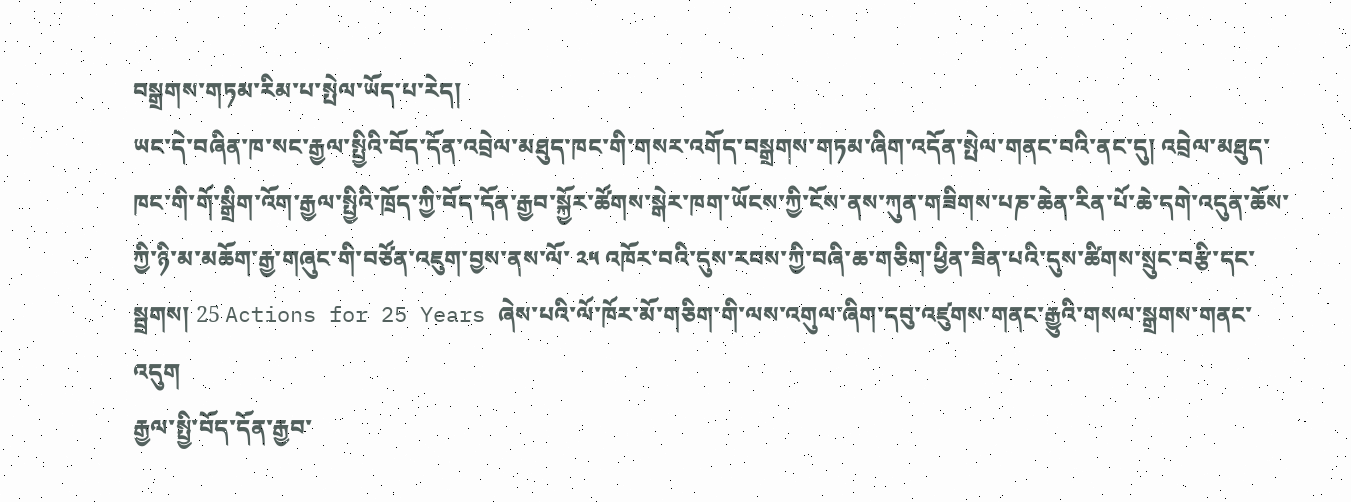བསྒྲགས་གཏམ་རིམ་པ་སྤེལ་ཡོད་པ་རེད།
ཡང་དེ་བཞིན་ཁ་སང་རྒྱལ་སྤྱིའི་བོད་དོན་འབྲེལ་མཐུད་ཁང་གི་གསར་འགོད་བསྒྲགས་གཏམ་ཞིག་འདོན་སྤེལ་གནང་བའི་ནང་དུ། འབྲེལ་མཐུད་ཁང་གི་གོ་སྒྲིག་འོག་རྒྱལ་སྤྱིའི་ཁྲོད་ཀྱི་བོད་དོན་རྒྱབ་སྐྱོར་ཚོགས་སྒེར་ཁག་ཡོངས་ཀྱི་ངོས་ནས་ཀུན་གཟིགས་པཎ་ཆེན་རིན་པོ་ཆེ་དགེ་འདུན་ཆོས་ཀྱི་ཉི་མ་མཆོག་རྒྱ་གཞུང་གི་བཙོན་འཇུག་བྱས་ནས་ལོ་ ༢༥ འཁོར་བའི་དུས་རབས་ཀྱི་བཞི་ཆ་གཅིག་ཕྱིན་ཟིན་པའི་དུས་ཚིགས་སྲུང་བརྩི་དང་སྦྲགས། 25 Actions for 25 Years ཞེས་པའི་ལོ་ཁོར་མོ་གཅིག་གི་ལས་འགུལ་ཞིག་དབུ་འཛུགས་གནང་རྒྱུའི་གསལ་སྒྲགས་གནང་འདུག
རྒྱལ་སྤྱི་བོད་དོན་རྒྱབ་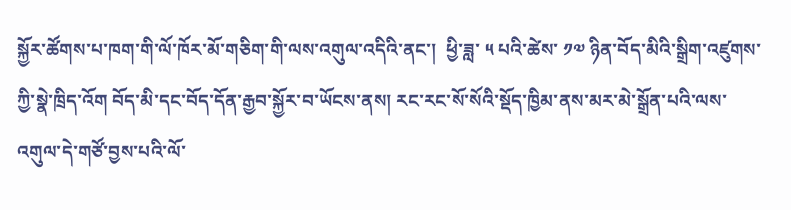སྐྱོར་ཚོགས་པ་ཁག་གི་ལོ་ཁོར་མོ་གཅིག་གི་ལས་འགུལ་འདིའི་ནང་།  ཕྱི་ཟླ་ ༥ པའི་ཚེས་ ༡༧ ཉིན་བོད་མིའི་སྒྲིག་འཛུགས་ཀྱི་སྣེ་ཁྲིད་འོག བོད་མི་དང་བོད་དོན་རྒྱབ་སྐྱོར་བ་ཡོངས་ནས། རང་རང་སོ་སོའི་སྡོད་ཁྱིམ་ནས་མར་མེ་སྒྲོན་པའི་ལས་འགུལ་དེ་གཙོ་བྱས་པའི་ལོ་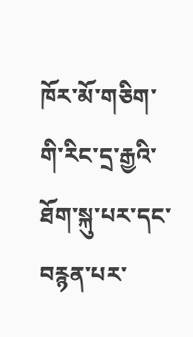ཁོར་མོ་གཅིག་གི་རིང་དྲ་རྒྱའི་ཐོག་སྐུ་པར་དང་བརྙན་པར་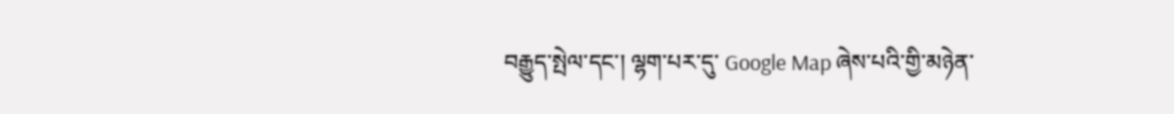བརྒྱུད་སྤེལ་དང་། ལྷག་པར་དུ་ Google Map ཞེས་པའི་གྱི་མཉེན་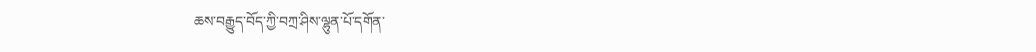ཆས་བརྒྱུད་བོད་ཀྱི་བཀྲ་ཤིས་ལྷུན་པོ་དགོན་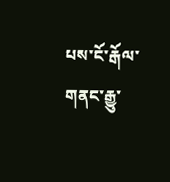པས་ངོ་རྒོལ་གནང་རྒྱུ་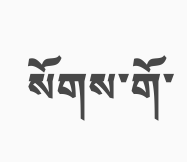སོགས་གོ་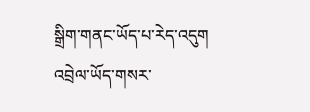སྒྲིག་གནང་ཡོད་པ་རེད་འདུག
འབྲེལ་ཡོད་གསར་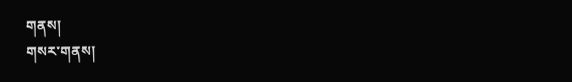གནས།
གསར་གནས།